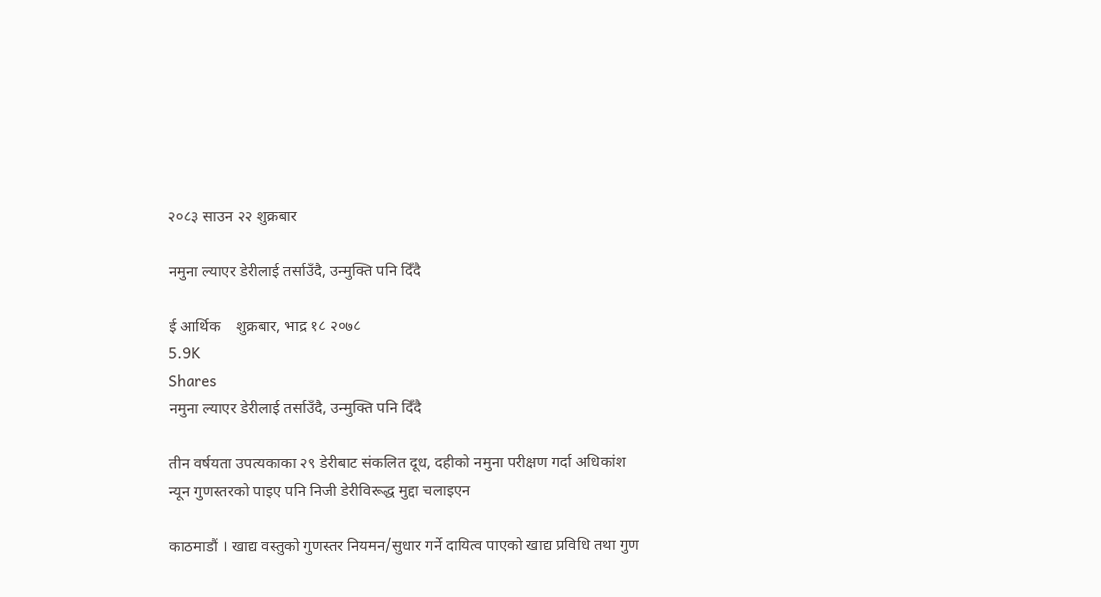२०८३ साउन २२ शुक्रबार

नमुना ल्याएर डेरीलाई तर्साउँदै, उन्मुक्ति पनि दिँदै

ई आर्थिक    शुक्रबार, भाद्र १८ २०७८
5.9K
Shares
नमुना ल्याएर डेरीलाई तर्साउँदै, उन्मुक्ति पनि दिँदै

तीन वर्षयता उपत्यकाका २९ डेरीबाट संकलित दूध, दहीको नमुना परीक्षण गर्दा अधिकांश न्यून गुणस्तरको पाइए पनि निजी डेरीविरूद्ध मुद्दा चलाइएन

काठमाडौं । खाद्य वस्तुको गुणस्तर नियमन/सुधार गर्ने दायित्व पाएको खाद्य प्रविधि तथा गुण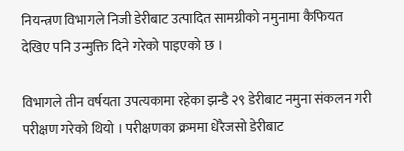नियन्त्रण विभागले निजी डेरीबाट उत्पादित सामग्रीको नमुनामा कैफियत देखिए पनि उन्मुक्ति दिने गरेको पाइएको छ ।

विभागले तीन वर्षयता उपत्यकामा रहेका झन्डै २९ डेरीबाट नमुना संकलन गरी परीक्षण गरेको थियो । परीक्षणका क्रममा धेरैजसो डेरीबाट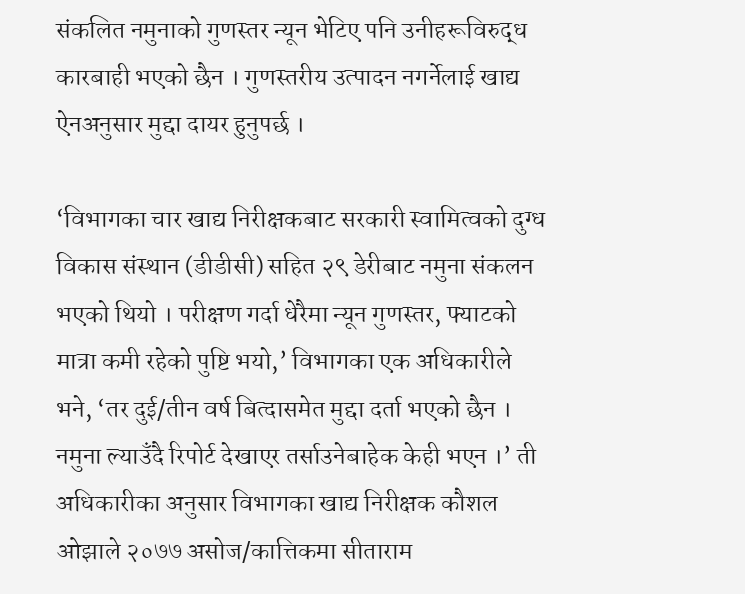संकलित नमुनाको गुणस्तर न्यून भेटिए पनि उनीहरूविरुद्ध कारबाही भएको छैन । गुणस्तरीय उत्पादन नगर्नेलाई खाद्य ऐनअनुसार मुद्दा दायर हुनुपर्छ ।

‘विभागका चार खाद्य निरीक्षकबाट सरकारी स्वामित्वको दुग्ध विकास संस्थान (डीडीसी) सहित २९ डेरीबाट नमुना संकलन भएको थियो । परीक्षण गर्दा धेरैमा न्यून गुणस्तर, फ्याटको मात्रा कमी रहेको पुष्टि भयो,’ विभागका एक अधिकारीले भने, ‘तर दुई/तीन वर्ष बित्दासमेत मुद्दा दर्ता भएको छैन । नमुना ल्याउँदै रिपोर्ट देखाएर तर्साउनेबाहेक केही भएन ।’ ती अधिकारीका अनुसार विभागका खाद्य निरीक्षक कौशल ओझाले २०७७ असोज/कात्तिकमा सीताराम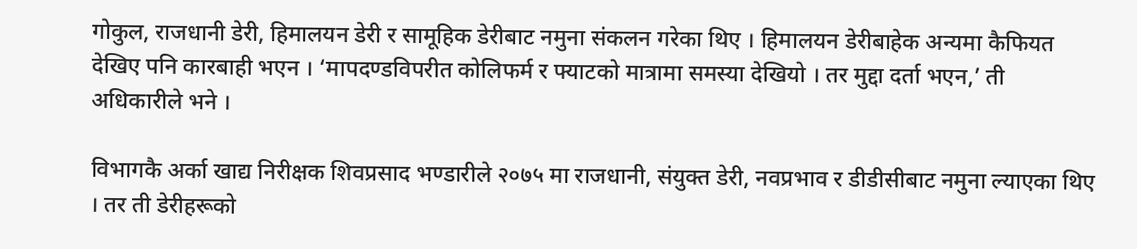गोकुल, राजधानी डेरी, हिमालयन डेरी र सामूहिक डेरीबाट नमुना संकलन गरेका थिए । हिमालयन डेरीबाहेक अन्यमा कैफियत देखिए पनि कारबाही भएन । ‘मापदण्डविपरीत कोलिफर्म र फ्याटको मात्रामा समस्या देखियो । तर मुद्दा दर्ता भएन,’ ती अधिकारीले भने ।

विभागकै अर्का खाद्य निरीक्षक शिवप्रसाद भण्डारीले २०७५ मा राजधानी, संयुक्त डेरी, नवप्रभाव र डीडीसीबाट नमुना ल्याएका थिए । तर ती डेरीहरूको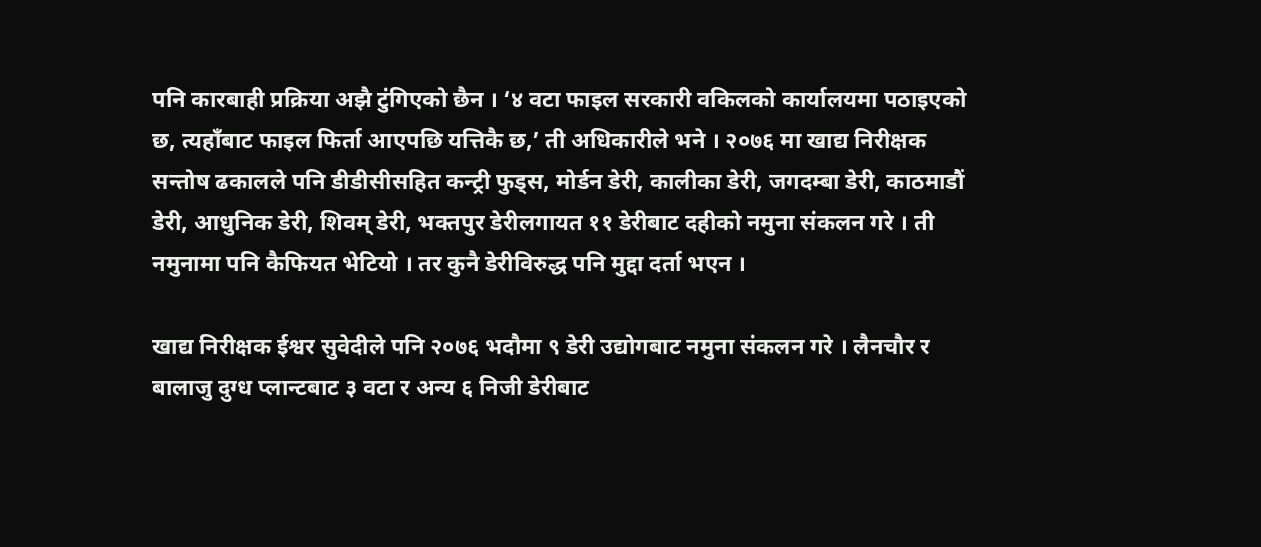पनि कारबाही प्रक्रिया अझै टुंगिएको छैन । ‘४ वटा फाइल सरकारी वकिलको कार्यालयमा पठाइएको छ, त्यहाँबाट फाइल फिर्ता आएपछि यत्तिकै छ,’ ती अधिकारीले भने । २०७६ मा खाद्य निरीक्षक सन्तोष ढकालले पनि डीडीसीसहित कन्ट्री फुड्स, मोर्डन डेरी, कालीका डेरी, जगदम्बा डेरी, काठमाडौं डेरी, आधुनिक डेरी, शिवम् डेरी, भक्तपुर डेरीलगायत ११ डेरीबाट दहीको नमुना संकलन गरे । ती नमुनामा पनि कैफियत भेटियो । तर कुनै डेरीविरुद्ध पनि मुद्दा दर्ता भएन ।

खाद्य निरीक्षक ईश्वर सुवेदीले पनि २०७६ भदौमा ९ डेरी उद्योगबाट नमुना संकलन गरे । लैनचौर र बालाजु दुग्ध प्लान्टबाट ३ वटा र अन्य ६ निजी डेरीबाट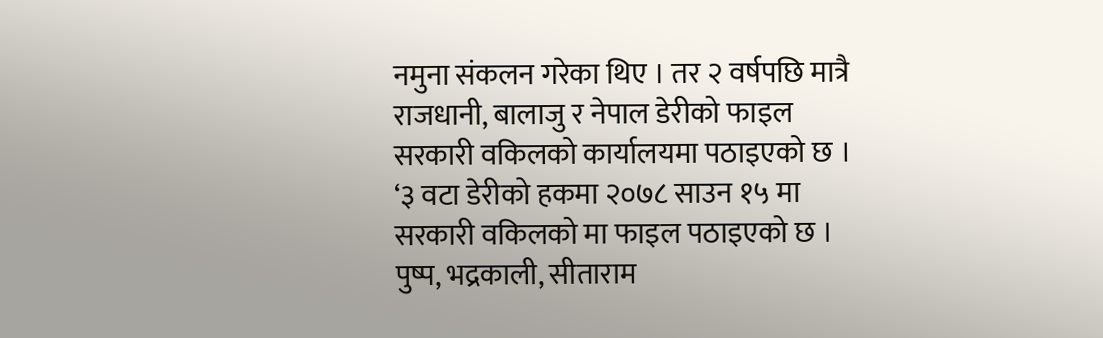नमुना संकलन गरेका थिए । तर २ वर्षपछि मात्रै राजधानी, बालाजु र नेपाल डेरीको फाइल सरकारी वकिलको कार्यालयमा पठाइएको छ । ‘३ वटा डेरीको हकमा २०७८ साउन १५ मा सरकारी वकिलको मा फाइल पठाइएको छ । पुष्प, भद्रकाली, सीताराम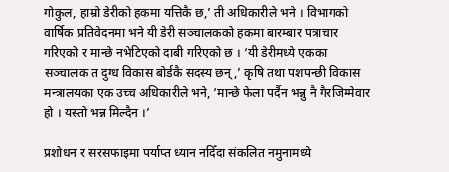गोकुल, हाम्रो डेरीको हकमा यत्तिकै छ,’ ती अधिकारीले भने । विभागको वार्षिक प्रतिवेदनमा भने यी डेरी सञ्चालकको हकमा बारम्बार पत्राचार गरिएको र मान्छे नभेटिएको दाबी गरिएको छ । ‘यी डेरीमध्ये एकका सञ्चालक त दुग्ध विकास बोर्डकै सदस्य छन्,’ कृषि तथा पशपन्छी विकास मन्त्रालयका एक उच्च अधिकारीले भने, ‘मान्छे फेला पर्दैन भन्नु नै गैरजिम्मेवार हो । यस्तो भन्न मिल्दैन ।’

प्रशोधन र सरसफाइमा पर्याप्त ध्यान नदिँदा संकलित नमुनामध्ये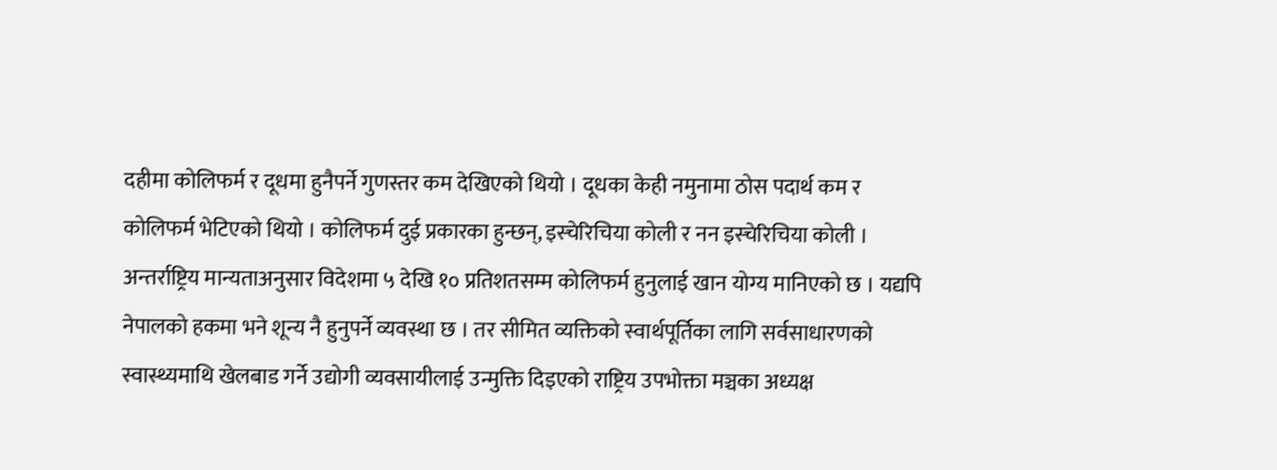दहीमा कोलिफर्म र दूधमा हुनैपर्ने गुणस्तर कम देखिएको थियो । दूधका केही नमुनामा ठोस पदार्थ कम र कोलिफर्म भेटिएको थियो । कोलिफर्म दुई प्रकारका हुन्छन्, इस्चेरिचिया कोली र नन इस्चेरिचिया कोली । अन्तर्राष्ट्रिय मान्यताअनुसार विदेशमा ५ देखि १० प्रतिशतसम्म कोलिफर्म हुनुलाई खान योग्य मानिएको छ । यद्यपि नेपालको हकमा भने शून्य नै हुनुपर्ने व्यवस्था छ । तर सीमित व्यक्तिको स्वार्थपूर्तिका लागि सर्वसाधारणको स्वास्थ्यमाथि खेलबाड गर्ने उद्योगी व्यवसायीलाई उन्मुक्ति दिइएको राष्ट्रिय उपभोक्ता मञ्चका अध्यक्ष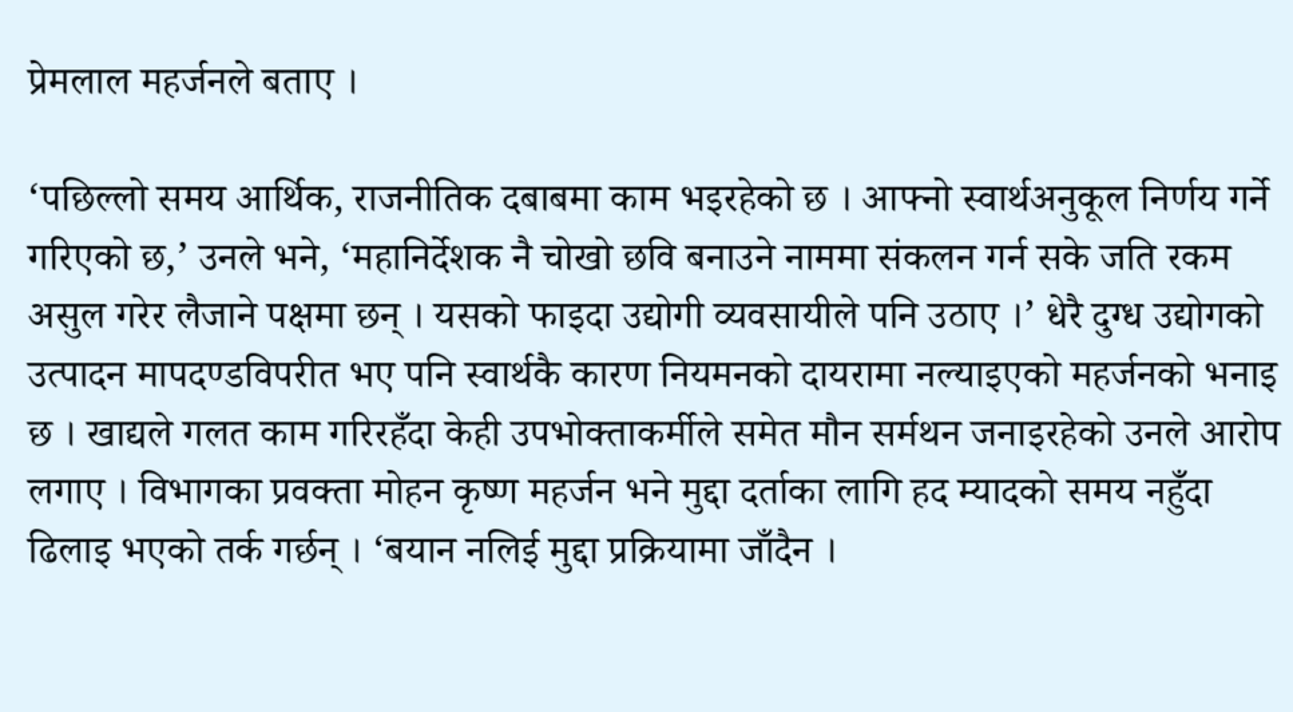प्रेमलाल महर्जनले बताए ।

‘पछिल्लो समय आर्थिक, राजनीतिक दबाबमा काम भइरहेको छ । आफ्नो स्वार्थअनुकूल निर्णय गर्ने गरिएको छ,’ उनले भने, ‘महानिर्देशक नै चोखो छवि बनाउने नाममा संकलन गर्न सके जति रकम असुल गरेर लैजाने पक्षमा छन् । यसको फाइदा उद्योगी व्यवसायीले पनि उठाए ।’ धेरै दुग्ध उद्योगको उत्पादन मापदण्डविपरीत भए पनि स्वार्थकै कारण नियमनको दायरामा नल्याइएको महर्जनको भनाइ छ । खाद्यले गलत काम गरिरहँदा केही उपभोक्ताकर्मीले समेत मौन सर्मथन जनाइरहेको उनले आरोप लगाए । विभागका प्रवक्ता मोहन कृष्ण महर्जन भने मुद्दा दर्ताका लागि हद म्यादको समय नहुँदा ढिलाइ भएको तर्क गर्छन् । ‘बयान नलिई मुद्दा प्रक्रियामा जाँदैन ।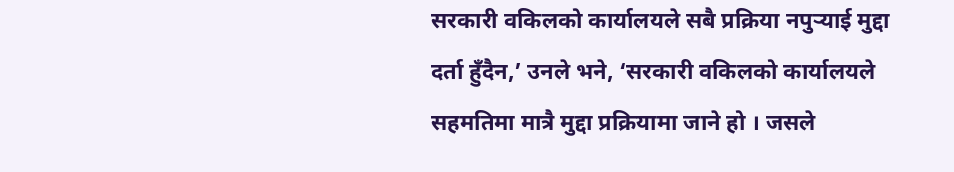सरकारी वकिलको कार्यालयले सबै प्रक्रिया नपुर्‍याई मुद्दा दर्ता हुँदैन,’ उनले भने, ‘सरकारी वकिलको कार्यालयले सहमतिमा मात्रै मुद्दा प्रक्रियामा जाने हो । जसले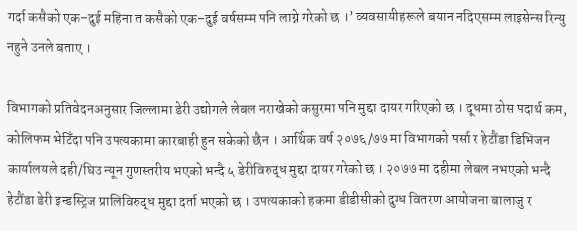गर्दा कसैको एक–दुई महिना त कसैको एक–दुई वर्षसम्म पनि लाग्ने गरेको छ ।’ व्यवसायीहरूले बयान नदिएसम्म लाइसेन्स रिन्यु नहुने उनले बताए ।

विभागको प्रतिवेदनअनुसार जिल्लामा डेरी उद्योगले लेबल नराखेको कसुरमा पनि मुद्दा दायर गरिएको छ । दूधमा ठोस पदार्थ कम, कोलिफम भेटिँदा पनि उपत्यकामा कारबाही हुन सकेको छैन । आर्थिक वर्ष २०७६/७७ मा विभागको पर्सा र हेटौंडा डिभिजन कार्यालयले दही/घिउ न्यून गुणस्तरीय भएको भन्दै ५ डेरीविरुद्ध मुद्दा दायर गरेको छ । २०७७ मा दहीमा लेबल नभएको भन्दै हेटौंडा डेरी इन्डस्ट्रिज प्रालिविरुद्ध मुद्दा दर्ता भएको छ । उपत्यकाको हकमा डीडीसीको दुग्ध वितरण आयोजना बालाजु र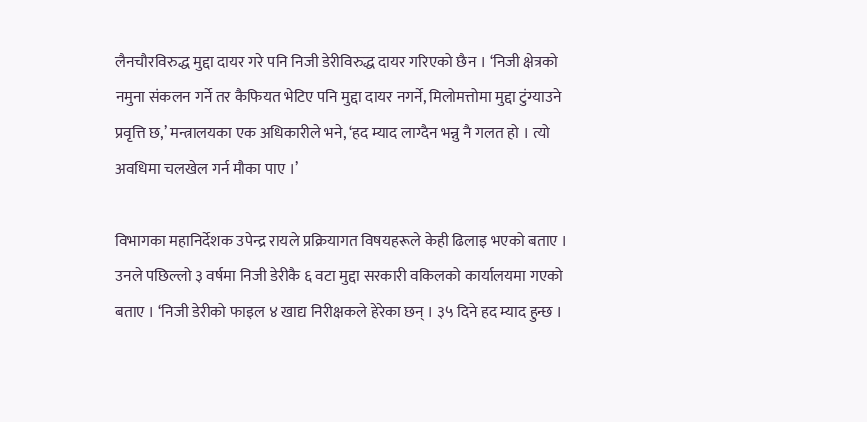लैनचौरविरुद्ध मुद्दा दायर गरे पनि निजी डेरीविरुद्ध दायर गरिएको छैन । ‘निजी क्षेत्रको नमुना संकलन गर्ने तर कैफियत भेटिए पनि मुद्दा दायर नगर्ने, मिलोमत्तोमा मुद्दा टुंग्याउने प्रवृत्ति छ,’ मन्त्रालयका एक अधिकारीले भने, ‘हद म्याद लाग्दैन भन्नु नै गलत हो । त्यो अवधिमा चलखेल गर्न मौका पाए ।’

विभागका महानिर्देशक उपेन्द्र रायले प्रक्रियागत विषयहरूले केही ढिलाइ भएको बताए । उनले पछिल्लो ३ वर्षमा निजी डेरीकै ६ वटा मुद्दा सरकारी वकिलको कार्यालयमा गएको बताए । ‘निजी डेरीको फाइल ४ खाद्य निरीक्षकले हेरेका छन् । ३५ दिने हद म्याद हुन्छ ।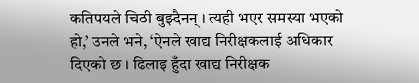कतिपयले चिठी बुझ्दैनन् । त्यही भएर समस्या भएको हो,’ उनले भने, ‘ऐनले खाद्य निरीक्षकलाई अधिकार दिएको छ । ढिलाइ हुँदा खाद्य निरीक्षक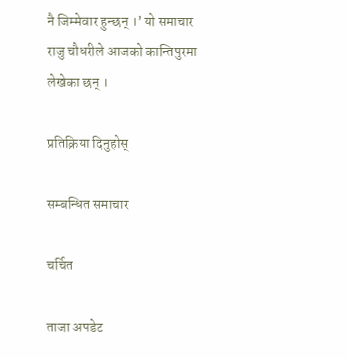नै जिम्मेवार हुन्छन् ।’ यो समाचार राजु चौधरीले आजको कान्तिपुरमा लेखेका छन् ।

प्रतिक्रिया दिनुहोस्

सम्बन्धित समाचार

चर्चित

ताजा अपडेट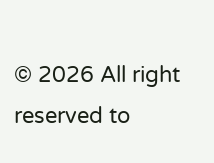© 2026 All right reserved to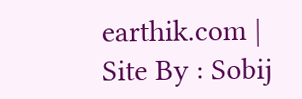earthik.com | Site By : Sobij